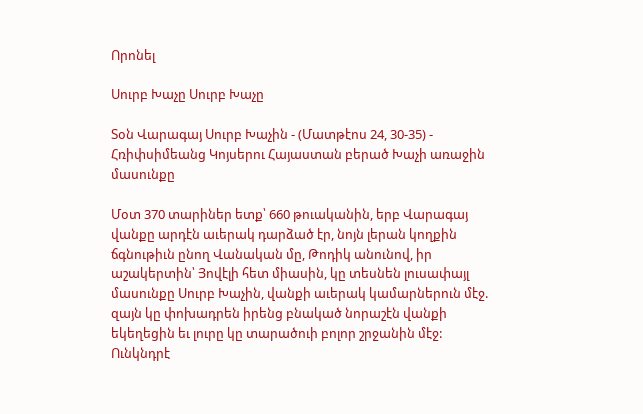Որոնել

Սուրբ Խաչը Սուրբ Խաչը

Տօն Վարագայ Սուրբ Խաչին - (Մատթէոս 24, 30-35) - Հռիփսիմեանց Կոյսերու Հայաստան բերած Խաչի առաջին մասունքը

Մօտ 370 տարիներ ետք՝ 660 թուականին, երբ Վարագայ վանքը արդէն աւերակ դարձած էր, նոյն լերան կողքին ճգնութիւն ընող Վանական մը, Թոդիկ անունով, իր աշակերտին՝ Յովէլի հետ միասին, կը տեսնեն լուսափայլ մասունքը Սուրբ Խաչին, վանքի աւերակ կամարներուն մէջ. զայն կը փոխադրեն իրենց բնակած նորաշէն վանքի եկեղեցին եւ լուրը կը տարածուի բոլոր շրջանին մէջ:
Ունկնդրէ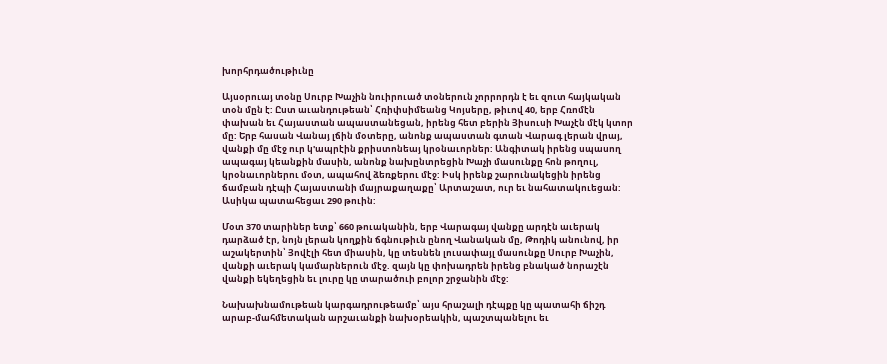խորհրդածութիւնը

Այսօրուայ տօնը Սուրբ Խաչին նուիրուած տօներուն չորրորդն է եւ զուտ հայկական տօն մըն է: Ըստ աւանդութեան՝ Հռիփսիմեանց Կոյսերը, թիւով 40, երբ Հռոմէն փախան եւ Հայաստան ապաստանեցան, իրենց հետ բերին Յիսուսի Խաչէն մէկ կտոր մը: Երբ հասան Վանայ լճին մօտերը, անոնք ապաստան գտան Վարագ լերան վրայ, վանքի մը մէջ ուր կ'ապրէին քրիստոնեայ կրօնաւորներ: Անգիտակ իրենց սպասող ապագայ կեանքին մասին, անոնք նախընտրեցին Խաչի մասունքը հոն թողուլ, կրօնաւորներու մօտ, ապահով ձեռքերու մէջ: Իսկ իրենք շարունակեցին իրենց ճամբան դէպի Հայաստանի մայրաքաղաքը՝ Արտաշատ, ուր եւ նահատակուեցան: Ասիկա պատահեցաւ 290 թուին:

Մօտ 370 տարիներ ետք՝ 660 թուականին, երբ Վարագայ վանքը արդէն աւերակ դարձած էր, նոյն լերան կողքին ճգնութիւն ընող Վանական մը, Թոդիկ անունով, իր աշակերտին՝ Յովէլի հետ միասին, կը տեսնեն լուսափայլ մասունքը Սուրբ Խաչին, վանքի աւերակ կամարներուն մէջ. զայն կը փոխադրեն իրենց բնակած նորաշէն վանքի եկեղեցին եւ լուրը կը տարածուի բոլոր շրջանին մէջ:

Նախախնամութեան կարգադրութեամբ՝ այս հրաշալի դէպքը կը պատահի ճիշդ արաբ-մահմետական արշաւանքի նախօրեակին, պաշտպանելու եւ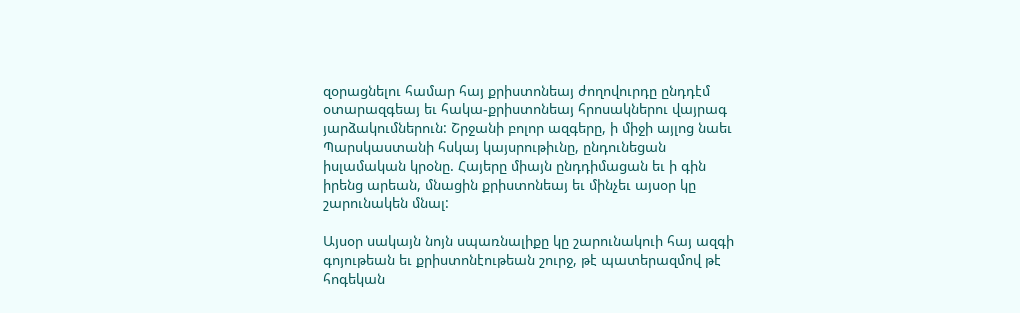զօրացնելու համար հայ քրիստոնեայ ժողովուրդը ընդդէմ օտարազգեայ եւ հակա-քրիստոնեայ հրոսակներու վայրագ յարձակումներուն: Շրջանի բոլոր ազգերը, ի միջի այլոց նաեւ Պարսկաստանի հսկայ կայսրութիւնը, ընդունեցան իսլամական կրօնը. Հայերը միայն ընդդիմացան եւ ի գին իրենց արեան, մնացին քրիստոնեայ եւ մինչեւ այսօր կը շարունակեն մնալ:

Այսօր սակայն նոյն սպառնալիքը կը շարունակուի հայ ազգի գոյութեան եւ քրիստոնէութեան շուրջ, թէ պատերազմով թէ հոգեկան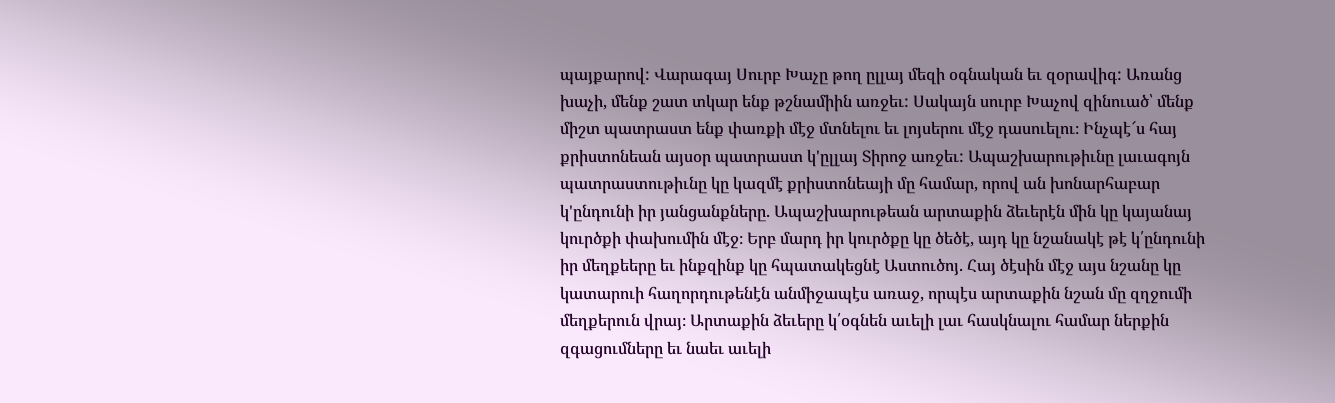պայքարով: Վարագայ Սուրբ Խաչը թող ըլլայ մեզի օգնական եւ զօրավիգ: Առանց խաչի, մենք շատ տկար ենք թշնամիին առջեւ: Սակայն սուրբ Խաչով զինուած՝ մենք միշտ պատրաստ ենք փառքի մէջ մտնելու եւ լոյսերու մէջ դասուելու։ Ինչպէ՜ս հայ քրիստոնեան այսօր պատրաստ կ'ըլլայ Տիրոջ առջեւ: Ապաշխարութիւնը լաւագոյն պատրաստութիւնը կը կազմէ քրիստոնեայի մը համար, որով ան խոնարհաբար կ'ընդունի իր յանցանքները. Ապաշխարութեան արտաքին ձեւերէն մին կը կայանայ կուրծքի փախումին մէջ։ Երբ մարդ իր կուրծքը կը ծեծէ, այդ կը նշանակէ թէ կ՛ընդունի իր մեղքեերը եւ ինքզինք կը հպատակեցնէ Աստուծոյ. Հայ ծէսին մէջ այս նշանը կը կատարուի հաղորդութենէն անմիջապէս առաջ, որպէս արտաքին նշան մը զղջումի մեղքերուն վրայ։ Արտաքին ձեւերը կ՛օգնեն աւելի լաւ հասկնալու համար ներքին զգացումները եւ նաեւ աւելի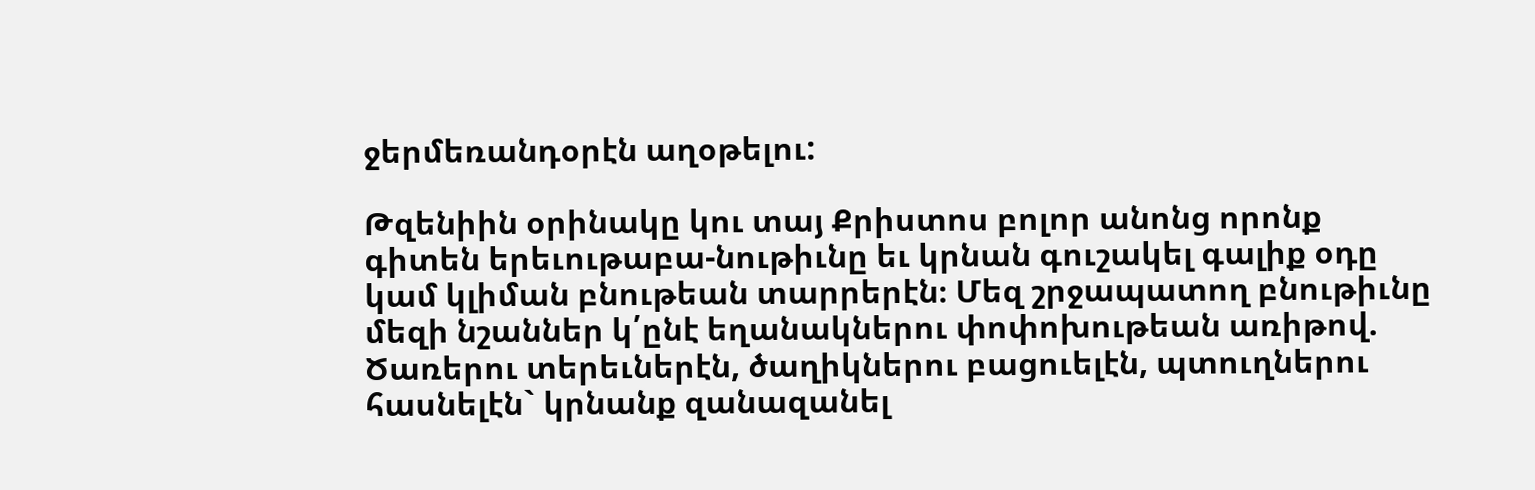ջերմեռանդօրէն աղօթելու:

Թզենիին օրինակը կու տայ Քրիստոս բոլոր անոնց որոնք գիտեն երեւութաբա-նութիւնը եւ կրնան գուշակել գալիք օդը կամ կլիման բնութեան տարրերէն։ Մեզ շրջապատող բնութիւնը մեզի նշաններ կ՛ընէ եղանակներու փոփոխութեան առիթով. Ծառերու տերեւներէն, ծաղիկներու բացուելէն, պտուղներու հասնելէն` կրնանք զանազանել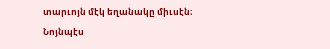տարւոյն մէկ եղանակը միւսէն։ Նոյնպէս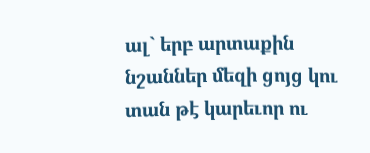ալ` երբ արտաքին նշաններ մեզի ցոյց կու տան թէ կարեւոր ու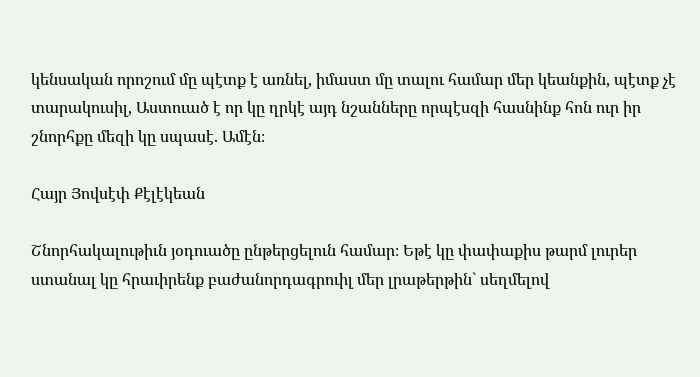կենսական որոշում մը պէտք է առնել, իմաստ մը տալու համար մեր կեանքին, պէտք չէ տարակուսիլ, Աստուած է որ կը ղրկէ այդ նշանները որպէսզի հասնինք հոն ուր իր շնորհքը մեզի կը սպասէ. Ամէն։

Հայր Յովսէփ Քէլէկեան

Շնորհակալութիւն յօդուածը ընթերցելուն համար։ Եթէ կը փափաքիս թարմ լուրեր ստանալ կը հրաւիրենք բաժանորդագրուիլ մեր լրաթերթին` սեղմելով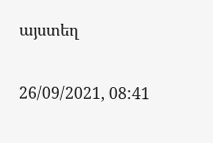այստեղ

26/09/2021, 08:41